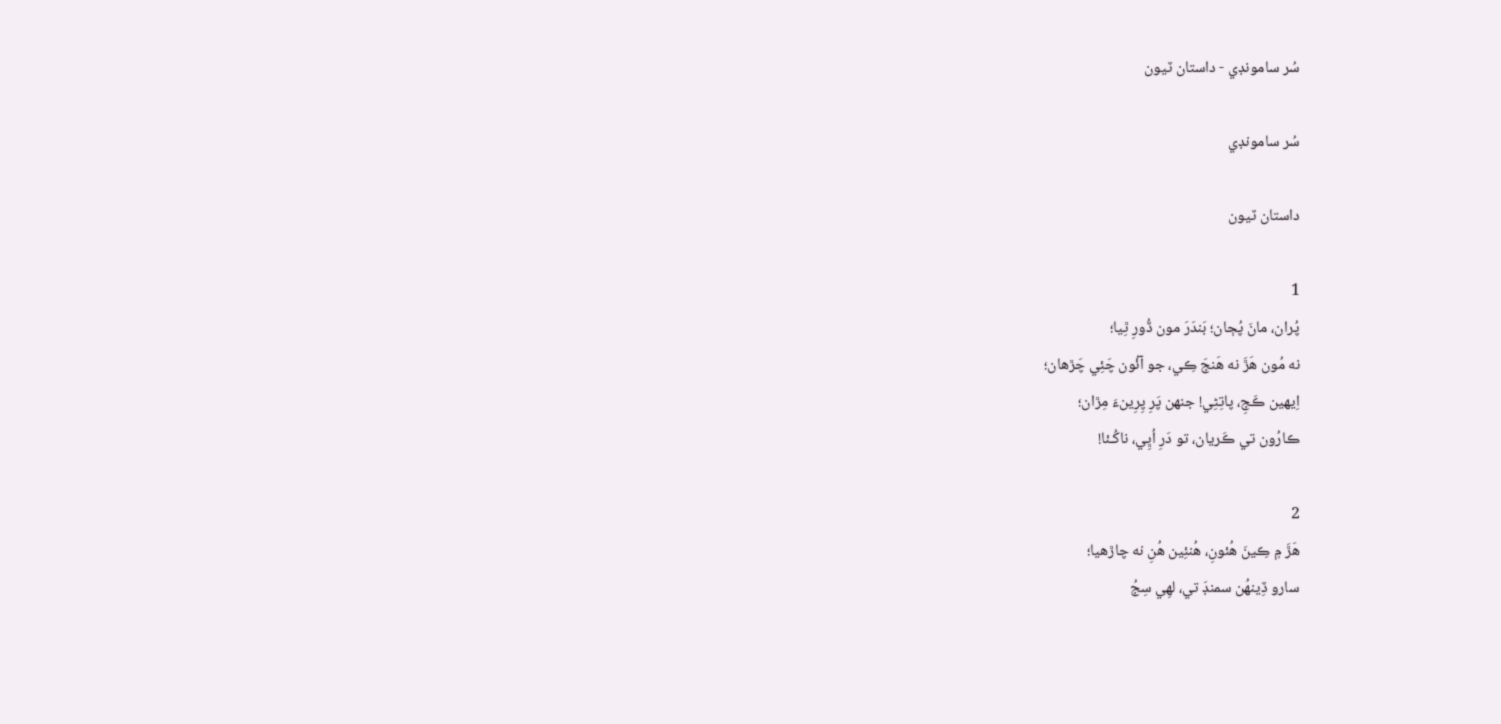سُر سامونڊي - داستان ٽيون

سُر سامونڊي

داستان ٽيون

1
پُران، مانَ پُڄان؛ بَندَرَ مون ڏُورِ ٿِيا؛
نه مُون هَڙَ نه هَنجَ ڪِي، جو آئُون چَئِي چَڙهان؛
اِيهين ڪَجِ، پاتِڻِي! جنهن پَرِ پِرِينءَ مِڙان؛
ڪارُون تي ڪَريان، تو دَرِ اُڀِي، ناکُـئا!

2
هَڙَ ۾ ڪِينَ هُئونِ، هُنئِين هُنِ نه چاڙهيا؛
سارو ڏِينهُن سمنڊَ تي، لهِي سِجُ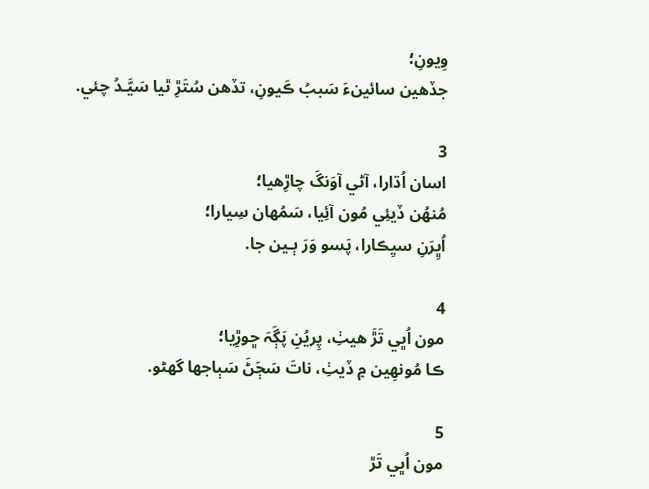وِيونِ؛
جڏهين سائينءَ سَببُ ڪَيونِ، تڏهن سُتَڙِ ٿيا سَيَّـدُ چئي.

3
اسان اُڌارا، آڻي آوَنگَ چاڙِهيا؛
مُنهُن ڏيئِي مُون آئِيا، سَمُهان سِيارا؛
اُڀِرَنِ سيِڪارا، پَسو وَرَ ٻـين جا.

4
مون اُڀي تَڙَ هيٺِ، پِريُنِ پَڳَہَ ڇوڙِيا؛
ڪا مُونهِين ۾ ڏيٺِ، ناتَ سَڄَڻَ سَٻاجھا گھڻو.

5
مون اُڀي تَڙ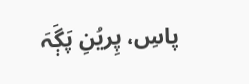پاسِ، پِريُنِ پَڳَہَ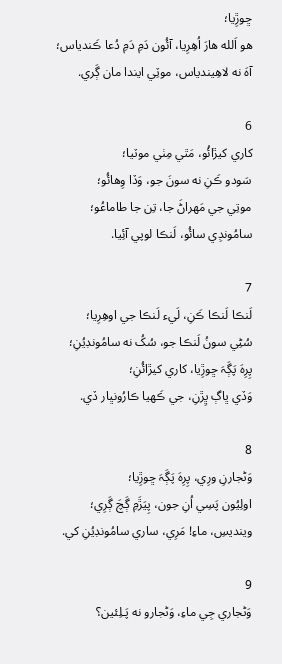ڇوڙِيا؛
هو اَلله هارَ اُهِرِيا، آئُون دَمِ دَمِ دُعا ڪَندياس؛
آهَ نه لاهِيندياس، موٽِي ايندا مان ڳَري.

6
کاري کيڙائُو، مَٿي مِٺي موٽيا؛
سَودو ڪَنِ نه سونَ جو، وَڏا وِهائُو؛
موتِي جي مَهراڻَ جا، تِن جا طاماعُو؛
سامُونڊِي سائُو، لَنڪا لوپي آئِيا.

7
لَنڪا لَنڪا ڪَنِ، لَيء لَنڪا جي اوهِرِيا؛
سُڻِي سونُ لَنڪا جو، سُکُ نه سامُونڊيُنِ؛
پِرِهَ پَڳَہَ ڇوڙِيا، کاري کيڙائُنِ؛
وَڏي ڀاڳ ڀِڙنِ، جي ڪَهيا ڪارُونڀار ڏي.

8
وَڻجارنِ ورِي، پِرِهَ پَڳَہَ ڇوڙِيا؛
اولِيُون پَسِي اُنِ جون، پِيَڙَمِ ڳَچَ ڳَرِي؛
وينديسِ، ماءِ! مَرِي، ساري سامُونڊيُنِ کي.

9
وَڻجاري جِي ماءِ، وَڻجارو نه پَـلِئين؟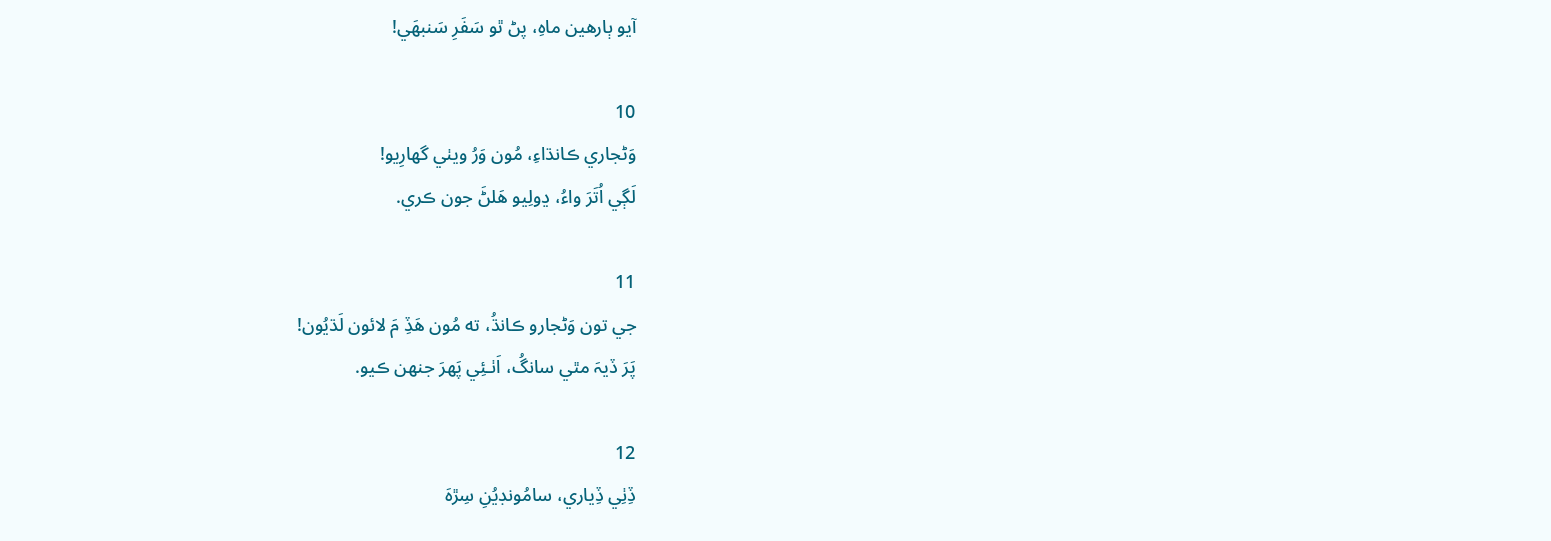آيو ٻارهين ماهِ، پڻ ٿو سَفَرِ سَنبهَي!

10
وَڻجاري ڪانڌاءِ، مُون وَرُ ويٺي گھارِيو!
لَڳي اُتَرَ واءُ، ڍولِيو هَلڻَ جون ڪري.

11
جي تون وَڻجارو ڪانڌُ، ته مُون هَڏِ مَ لائون لَڌيُون!
پَرَ ڏيہَ مٿي سانگُ، اَٺـئِي پَهرَ جنهن ڪيو.

12
ڏِٺِي ڏِياري، سامُونڊيُنِ سِڙهَ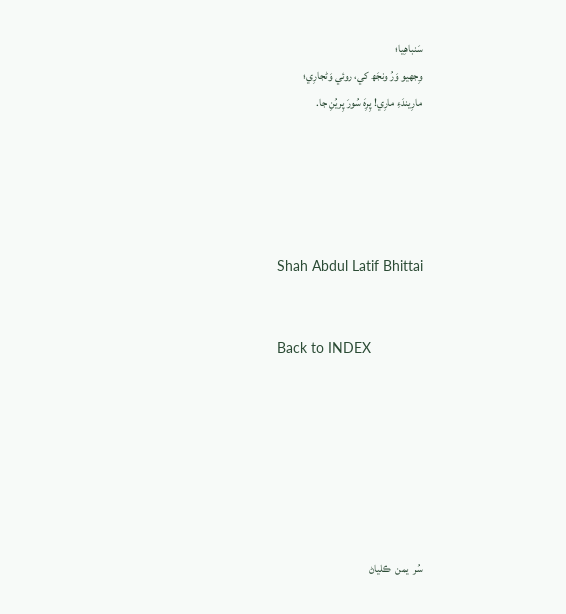سَنباهِيا؛
وِجھيو وَرُ ونجَھ کي، روئي وَڻجارِي؛
مارِيندَءِ مارِي! پِرِهَ سُورَ پِريُنِ جا.





Shah Abdul Latif Bhittai


Back to INDEX







سُر  يمن  ڪلياڻ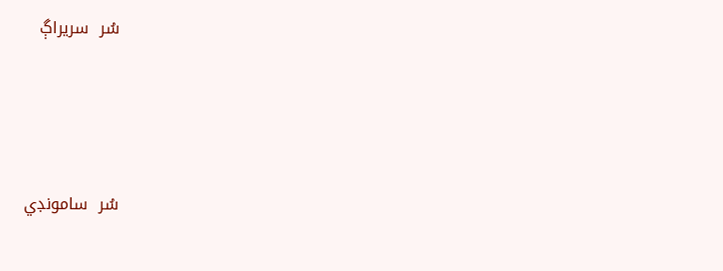سُر  سريراڳ




سُر  سامونڊي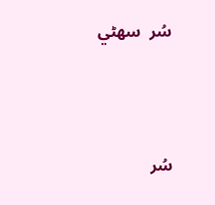سُر  سهڻي




سُر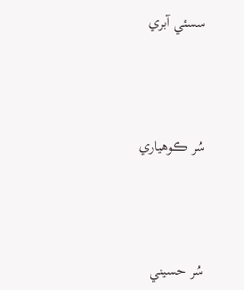سسئي آبري




سُر ڪوهياري




سُر حسيني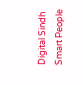Digital Sindh
Smart People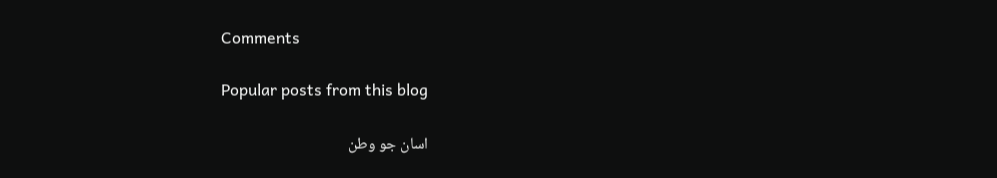Comments

Popular posts from this blog

اسان جو وطن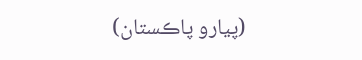(پيارو پاڪستان)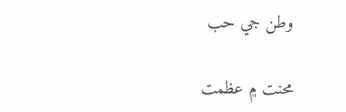وطن جي حب

محنت ۾ عظمت